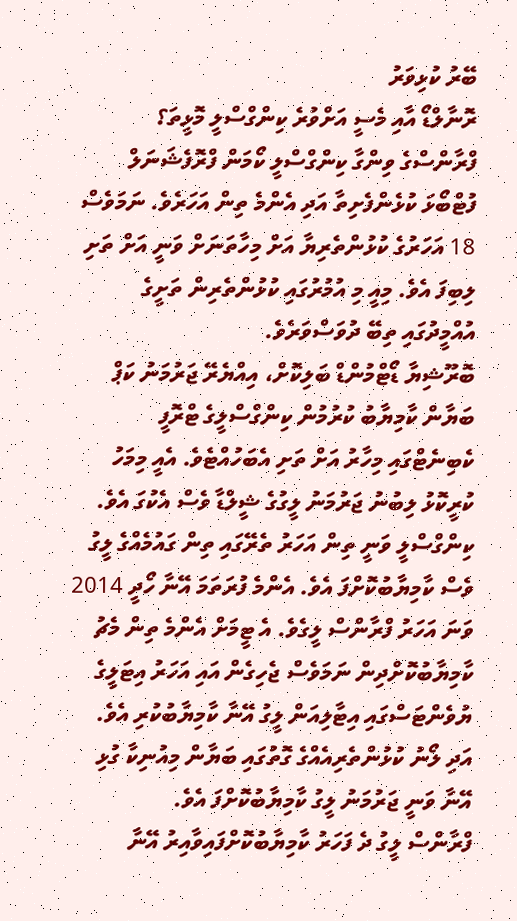ބޭރު ކުޅިވަރު
ރޮނާލްޑޯ އާއި މެސީ އަށްވުރެ ކިންގްސްލީ މޮޅީތަ؟
ފްރާންސްގެ ވިންގާ ކިންގްސްލީ ކޯމަން ފްރޮފެޝަނަލް ފުޓްބޯޅަ ކުޅެންފެށިތާ އަދި އެންމެ ތިން އަހަރެވެ. ނަމަވެސް 18 އަހަރުގެ ކުޅުންތެރިޔާ އަށް މިހާތަނަށް ވަނީ އަށް ތަށި ލިބިފަ އެވެ. މިއީ މި އުމުރުގައި ކުޅުންތެރިން ތަށީގެ އުއްމީދުގައި ތިބޭ ދުވަސްވަރެވެ.
ބޮރޫޝިޔާ ޑޯޓްމުންޑް ބަލިކޮށް، އިއްޔެރޭ ޖަރުމަނު ކަޕް ބަޔާން ކާމިޔާބު ކުރުމުން ކިންގްސްލީގެ ޓްރޮފީ ކެބިނެޓްގައި މިހާރު އަށް ތަށި އެބަހުއްޓެވެ. އެއީ މިމަހު ކުރީކޮޅު ލިބުނު ޖަރުމަނު ލީގުގެ ޝީލްޑާ ވެސް އެކުގަ އެވެ.
ކިންގްސްލީ ވަނީ ތިން އަހަރު ތެރޭގައި ތިން ގައުމެއްގެ ލީގު ވެސް ކާމިޔާބުކޮށްފަ އެވެ. އެންމެ ފުރަތަމަ އޭނާ ހޯދީ 2014 ވަނަ އަހަރު ފްރާންސް ލީގެވެ. އެ ޓީމަށް އެންމެ ތިން މެޗު ކާމިޔާބުކޮށްދިން ނަމަވެސް ޖެހިގެން އައި އަހަރު އިޓަލީގެ ޔުވެންޓަސްގައި އިޓާލިއަން ލީގު އޭނާ ކާމިޔާބުކުރި އެވެ. އަދި ލޯނު ކުޅުންތެރިއެއްގެ ގޮތުގައި ބަޔާން މިއުނިކާ ގުޅި އޭނާ ވަނީ ޖަރުމަނު ލީގު ކާމިޔާބުކޮށްފަ އެވެ.
ފްރާންސް ލީގު ދެ ފަހަރު ކާމިޔާބުކޮށްފައިވާއިރު އޭނާ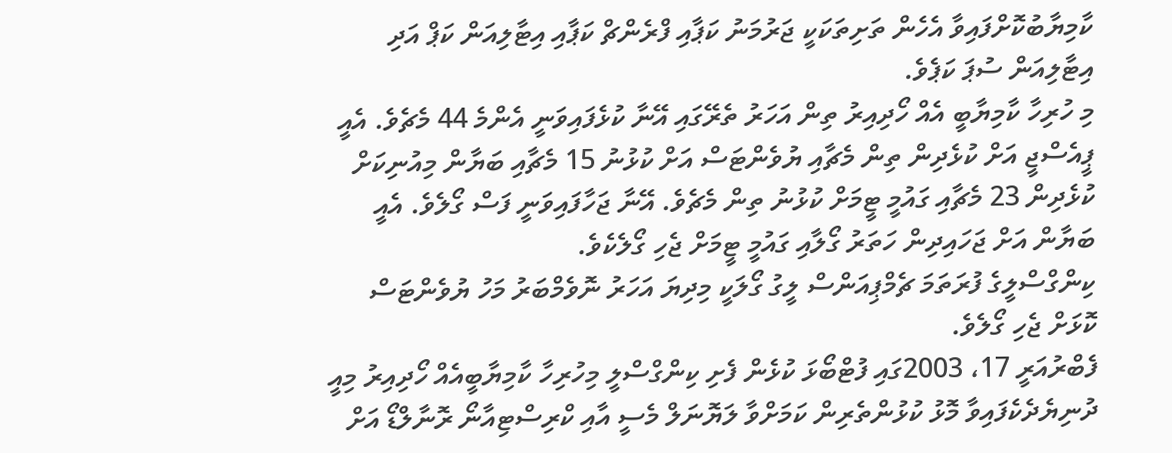ކާމިޔާބުކޮށްފައިވާ އެހެން ތަށިތަކަކީ ޖަރުމަނު ކަޕާއި ފްރެންޗް ކަޕާއި އިޓާލިއަން ކަޕް އަދި އިޓާލިއަން ސުޕަ ކަޕެވެ.
މި ހުރިހާ ކާމިޔާބީ އެއް ހޯދިއިރު ތިން އަހަރު ތެރޭގައި އޭނާ ކުޅެފައިވަނީ އެންމެ 44 މެޗެވެ. އެއީ ޕީއެސްޖީ އަށް ކުޅެދިން ތިން މެޗާއި ޔުވެންޓަސް އަށް ކުޅުނު 15 މެޗާއި ބަޔާން މިއުނިކަށް ކުޅެދިން 23 މެޗާއި ގައުމީ ޓީމަށް ކުޅުނު ތިން މެޗެވެ. އޭނާ ޖަހާފައިވަނީ ފަސް ގޯލެވެ. އެއީ ބަޔާން އަށް ޖަހައިދިން ހަތަރު ގޯލާއި ގައުމީ ޓީމަށް ޖެހި ގޯލެކެވެ.
ކިންގްސްލީގެ ފުރަތަމަ ޗެމްޕިއަންސް ލީގު ގޯލަކީ މިދިޔަ އަހަރު ނޮވެމްބަރު މަހު ޔުވެންޓަސް ކޮޅަށް ޖެހި ގޯލެވެ.
ފެބްރުއަރީ 17، 2003ގައި ފުޓްބޯޅަ ކުޅެން ފެށި ކިންގްސްލީ މިހުރިހާ ކާމިޔާބީއެއް ހޯދިއިރު މިއީ ދުނިޔެދެކެފައިވާ މޮޅު ކުޅުންތެރިން ކަމަށްވާ ލަޔޮނަލް މެސީ އާއި ކްރިސްޓިއާނޯ ރޮނާލްޑޯ އަށް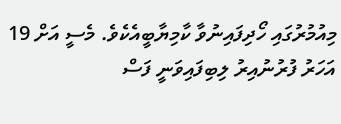މިއުމުރުގައި ހޯދިފައިނުވާ ކާމިޔާބީއެކެވެ. މެސީ އަށް 19 އަހަރު ފުރުނުއިރު ލިބިފައިވަނީ ފަސް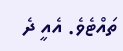ތައްޓެވެ. އެއީ ދެ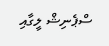ސްޕެނިޝް ލީގާއި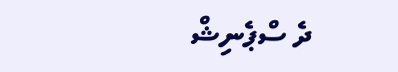ދެ ސްޕެނިޝް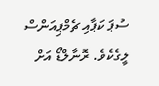ސުޕަ ކަޕާއި ޗެމްޕިއަންސް ލީގެކެވެ. ރޮނާލްޑޯ އަށް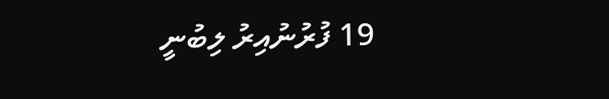19 ފުރުނުއިރު ލިބުނީ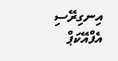އިނގިރޭސި އެފްއޭކަޕް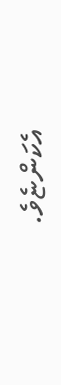އެކަންޏެވެ.